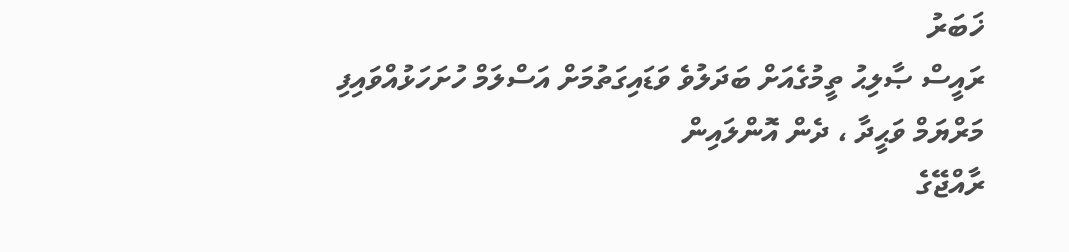ޚަބަރު
ރައީސް ޞާލިޙު ތީމުގެއަށް ބަދަލުވެ ވަޑައިގަތުމަށް އަސްލަމް ހުށަހަޅުއްވައިފި
މަރްޔަމް ވަޙީދާ ، ދެން އޮންލައިން
ރާއްޖޭގެ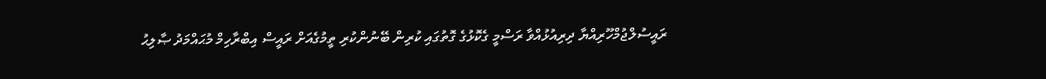ރައީސުލްޖުމްހޫރިއްޔާ ދިރިއުޅުއްވާ ރަސްމީ ގެކޮޅުގެ ގޮތުގައި ކުރިން ބޭނުންކުރި ތީމުގެއަށް ރައީސް އިބްރާހިމް މުޙައްމަދު ޞާލިޙު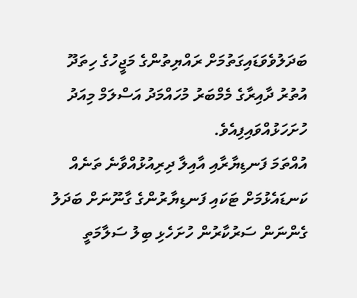ބަދަލުވެވަޑައިގަތުމަށް ރައްޔިތުންގެ މަޖީހުގެ ހިތަދޫ އުތުރު ދާއިރާގެ މެމްބަރު މުހައްމަދު އަސްލަމް މިއަދު ހުށަހަޅުއްވައިފިއެވެ.
އުއްތަމަ ފަނޑިޔާރާއި އާއިލާ ދިރިއުޅުއްވާނެ ތަނެއް ކަނޑައެޅުމަށް ޓަކައި ފަނޑިޔާރުންގެ ގާނޫނަށް ބަދަލު ގެންނަން ސަރުކާރުން ހުށަހެޅި ބިލު ސަލާމަތީ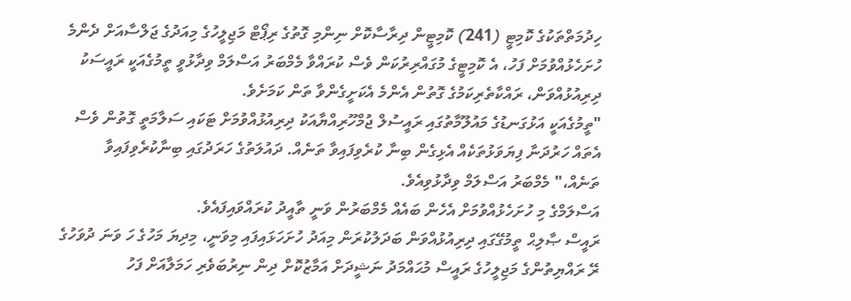ހިދުމަތްތަކުގެ ކޮމިޓީ (241) ކޮމިޓީން ދިރާސާކޮށް ނިންމި ގޮތުގެ ރިޕޯޓް މަޖިލީހުގެ މިއަދުގެ ޖަލްސާއަށް ދެންމެ ހުށަހެޅުއްވުމަށް ފަހު، އެ ކޮމިޓީގެ މުގައްރިރުކަން ވެސް ކުރައްވާ މެމްބަރު އަސްލަމް ވިދާޅުވީ ތީމުގެއަކީ ރައީސަކު ދިރިއުޅުއްވަން، ރައްކާތެރިކަމުގެ ގޮތުން އެންމެ އެކަށީގެންވާ ތަން ކަމަށެވެ.
"ތީމުގެއަކީ އަޅުގަނޑުގެ މައުލޫމާތުގައި ރައީސުލް ޖުމްހޫރިއްޔާއަކު ދިރިއުޅުއްވުމަށް ޓަކައި ސަލާމަތީ ގޮތުން ވެސް އެތައް ހަރުދަނާ ފިޔަވަޅުތަކެއް އެޅިގެން ބިނާ ކުރެވިފައިވާ ތަނެއް. ދައުލަތުގެ ހަރަދުގައި ބިނާކުރެވިފައިވާ ތަނެއް،" މެމްބަރު އަސްލަމް ވިދާޅުވިއެވެ.
އަސްލަމްގެ މި ހުށަހެޅުއްވުމަށް އެހެން ބައެއް މެމްބަރުން ވަނީ ތާއީދު ކުރައްވައިފައެވެ.
ރައީސް ޞާލިޙް ތީމުގޭގައި ދިރިއުޅުއްވަން ބަދަލުކުރަން މިއަދު ހުށަހަޅައިފައި މިވަނީ، މިދިޔަ މަހުގެ ހަ ވަނަ ދުވަހުގެ ރޭ ރައްޔިތުންގެ މަޖިލީހުގެ ރައީސް މުޙައްމަދު ނަޝީދަށް އަމާޒުކޮށް ދިން ނިރުބަވެރި ހަމަލާއަށް ފަހު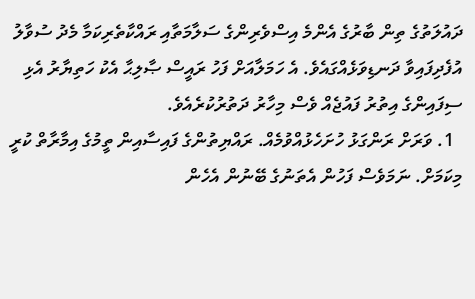ދައުލަތުގެ ތިން ބާރުގެ އެންމެ އިސްވެރިންގެ ސަލާމަތާއި ރައްކާތެރިކަމާ މެދު ސުވާލު އުފެދިފައިވާ ދަނޑިވަޅެއްގައެވެ. އެ ހަމަލާއަށް ފަހު ރައީސް ޞާލިޙާ އެކު ހަތިޔާރު އެޅި ސިފައިންގެ އިތުރު ފައުޖެއް ވެސް މިހާރު ދަތުރުކުރެއެވެ.
  1. ވަރަށް ރަންގަޅު ހުށަހެޅުއްވުމެއް. ރައްޔިތުންގެ ފައިސާއިން ތީމުގެ އިމާރާތް ކުރީ މިކަމަށް. ނަމަވެސް ފަހުން އެތަނުގެ ބޭނުން އެހެން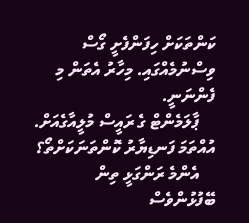ކަންތަކަށް ހިފަންފެށީ ގޯސް ވިސްނުމެއްގައި. މިހާރު އެތަން މި ފެންނަނީ.
    ޕާލަމެންޓް ގެ ރައީސް މުލީއާގެއަށް. އުއްތަމަ ފަނޑިޔާރު ކޮންތަނަކަށްތޯ؟
    އެންމެ ރަންގަޅީ ތިން ބޭފުޅުންވެސް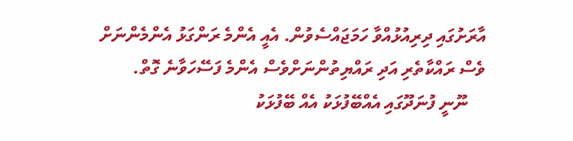އާރަށުގައި ދިރިއުޅުއްވާ ހަމަޖައްސެވުން. އެއީ އެންމެ ރަންގަޅު އެންމެންނަށް ވެސް ރައްކާތެރި އަދި ރައްޔިތުންނަށްވެސް އެންމެ ފަސޭހަވާނެ ގޮތް.
    ނޫނީ ފުނަދޫގައި އެއްބޭފުޅަކު އެއް ބޭފުޅަކު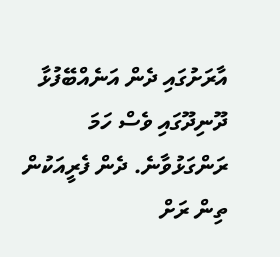އާރަށުގައި ދެން އަނެއްބޭފުޅާ ދޫނިދޫގައި ވެސް ހަމަ ރަންގަޅުވާނެ. ދެން ފެރީއަކުން ތިން ރަށް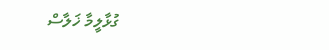ގުޅާލީމާ ޚަލާސް